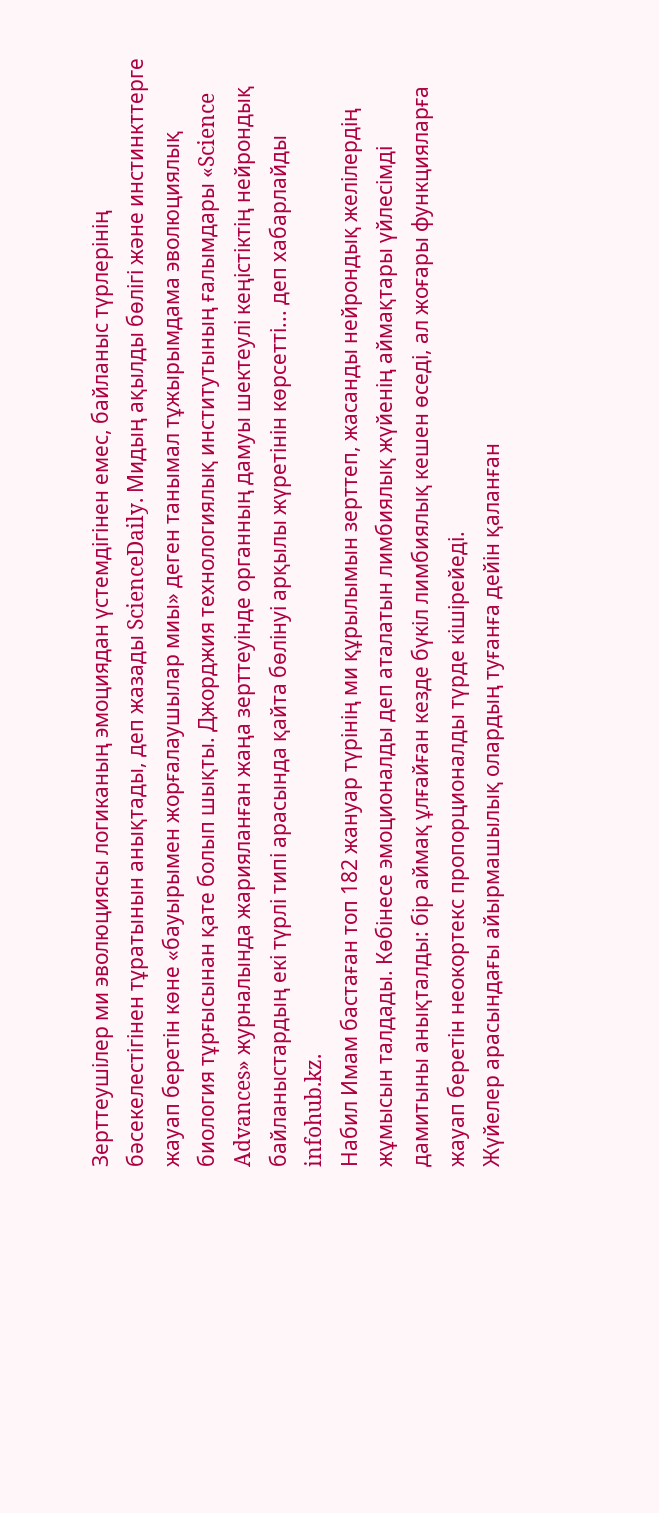Зерттеушілер ми эволюциясы логиканың эмоциядан үстемдігінен емес, байланыс түрлерінің бәсекелестігінен тұратынын анықтады, деп жазады ScienceDaily. Мидың ақылды бөлігі және инстинкттерге жауап беретін көне «бауырымен жорғалаушылар миы» деген танымал тұжырымдама эволюциялық биология тұрғысынан қате болып шықты. Джорджия технологиялық институтының ғалымдары «Science Advances» журналында жарияланған жаңа зерттеуінде органның дамуы шектеулі кеңістіктің нейрондық байланыстардың екі түрлі типі арасында қайта бөлінуі арқылы жүретінін көрсетті... деп хабарлайды infohub.kz.
Набил Имам бастаған топ 182 жануар түрінің ми құрылымын зерттеп, жасанды нейрондық желілердің жұмысын талдады. Көбінесе эмоционалды деп аталатын лимбиялық жүйенің аймақтары үйлесімді дамитыны анықталды: бір аймақ ұлғайған кезде бүкіл лимбиялық кешен өседі, ал жоғары функцияларға жауап беретін неокортекс пропорционалды түрде кішірейеді.
Жүйелер арасындағы айырмашылық олардың туғанға дейін қаланған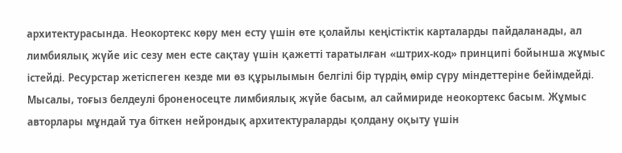архитектурасында. Неокортекс көру мен есту үшін өте қолайлы кеңістіктік карталарды пайдаланады, ал лимбиялық жүйе иіс сезу мен есте сақтау үшін қажетті таратылған «штрих-код» принципі бойынша жұмыс істейді. Ресурстар жетіспеген кезде ми өз құрылымын белгілі бір түрдің өмір сүру міндеттеріне бейімдейді. Мысалы, тоғыз белдеулі броненосецте лимбиялық жүйе басым, ал саймириде неокортекс басым. Жұмыс авторлары мұндай туа біткен нейрондық архитектураларды қолдану оқыту үшін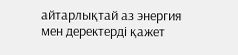айтарлықтай аз энергия мен деректерді қажет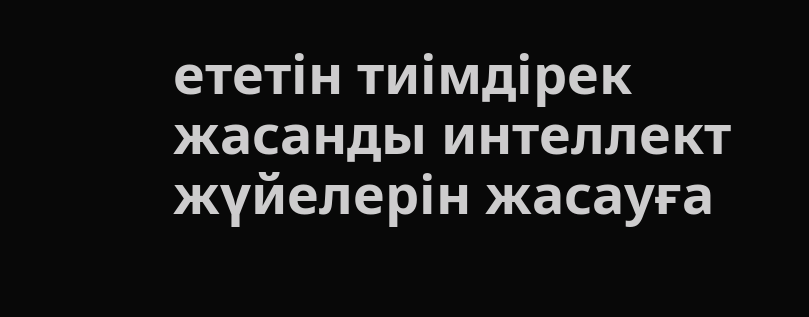ететін тиімдірек жасанды интеллект жүйелерін жасауға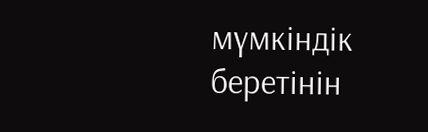мүмкіндік беретінін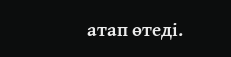атап өтеді.